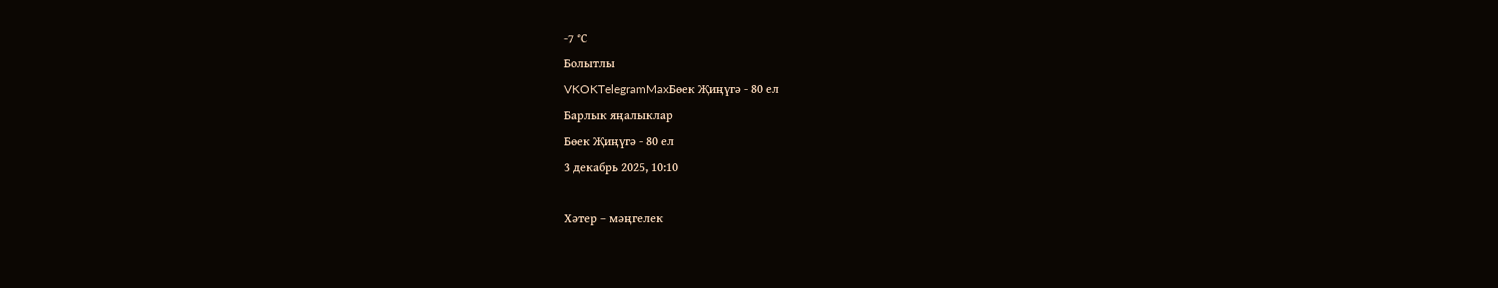-7 °С
Болытлы
VKOKTelegramMaxБөек Җиңүгә - 80 ел
Барлык яңалыклар
Бөек Җиңүгә - 80 ел
3 декабрь 2025, 10:10

Хәтер – мәңгелек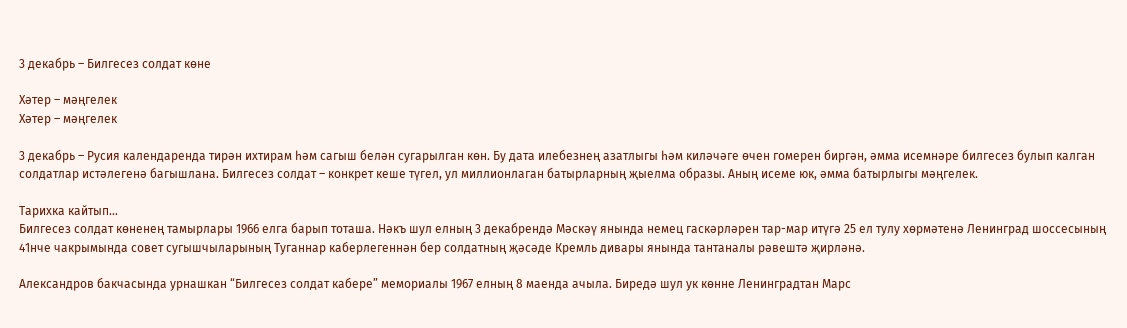3 декабрь – Билгесез солдат көне

Хәтер – мәңгелек
Хәтер – мәңгелек

3 декабрь – Русия календаренда тирән ихтирам һәм сагыш белән сугарылган көн. Бу дата илебезнең азатлыгы һәм киләчәге өчен гомерен биргән, әмма исемнәре билгесез булып калган солдатлар истәлегенә багышлана. Билгесез солдат – конкрет кеше түгел, ул миллионлаган батырларның җыелма образы. Аның исеме юк, әмма батырлыгы мәңгелек.

Тарихка кайтып...
Билгесез солдат көненең тамырлары 1966 елга барып тоташа. Нәкъ шул елның 3 декабрендә Мәскәү янында немец гаскәрләрен тар-мар итүгә 25 ел тулу хөрмәтенә Ленинград шоссесының 41нче чакрымында совет сугышчыларының Туганнар каберлегеннән бер солдатның җәсәде Кремль дивары янында тантаналы рәвештә җирләнә.

Александров бакчасында урнашкан “Билгесез солдат кабере” мемориалы 1967 елның 8 маенда ачыла. Биредә шул ук көнне Ленинградтан Марс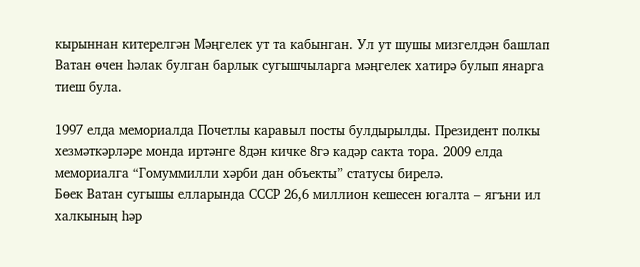кырыннан китерелгән Мәңгелек ут та кабынган. Ул ут шушы мизгелдән башлап Ватан өчен һәлак булган барлык сугышчыларга мәңгелек хатирә булып янарга тиеш була.

1997 елда мемориалда Почетлы каравыл посты булдырылды. Президент полкы хезмәткәрләре монда иртәнге 8дән кичке 8гә кадәр сакта тора. 2009 елда мемориалга “Гомуммилли хәрби дан объекты” статусы бирелә.
Бөек Ватан сугышы елларында СССР 26,6 миллион кешесен югалта – ягъни ил халкының һәр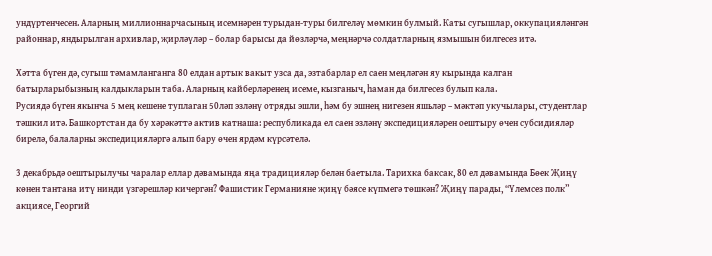ундүртенчесен. Аларның миллионнарчасының исемнәрен турыдан-туры билгеләү мөмкин булмый. Каты сугышлар, оккупацияләнгән районнар, яндырылган архивлар, җирләүләр – болар барысы да йөзләрчә, меңнәрчә солдатларның язмышын билгесез итә.

Хәтта бүген дә, сугыш тәмамланганга 80 елдан артык вакыт узса да, эзтабарлар ел саен меңләгән яу кырында калган батырларыбызның калдыкларын таба. Аларның кайберләренең исеме, кызганыч, һаман да билгесез булып кала.
Русиядә бүген якынча 5 мең кешене туплаган 50ләп эзләнү отряды эшли, һәм бу эшнең нигезен яшьләр – мәктәп укучылары, студентлар тәшкил итә. Башкортстан да бу хәрәкәттә актив катнаша: республикада ел саен эзләнү экспедицияләрен оештыру өчен субсидияләр бирелә, балаларны экспедицияләргә алып бару өчен ярдәм күрсәтелә.

3 декабрьдә оештырылучы чаралар еллар дәвамында яңа традицияләр белән баетыла. Тарихка баксак, 80 ел дәвамында Бөек Җиңү көнен тантана итү нинди үзгәрешләр кичергән? Фашистик Германияне җиңү бәясе күпмегә төшкән? Җиңү парады, “Үлемсез полк” акциясе, Георгий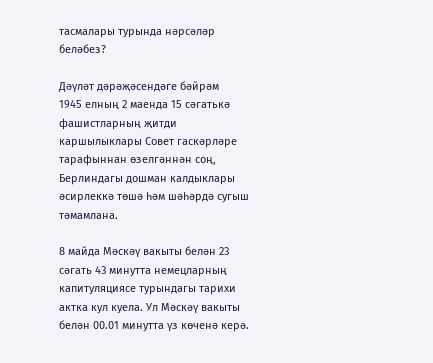тасмалары турында нәрсәләр беләбез?

Дәүләт дәрәҗәсендәге бәйрәм
1945 елның 2 маенда 15 сәгатькә фашистларның җитди каршылыклары Совет гаскәрләре тарафыннан өзелгәннән соң, Берлиндагы дошман калдыклары әсирлеккә төшә һәм шәһәрдә сугыш тәмамлана.

8 майда Мәскәү вакыты белән 23 сәгать 43 минутта немецларның капитуляциясе турындагы тарихи актка кул куела. Ул Мәскәү вакыты белән 00.01 минутта үз көченә керә.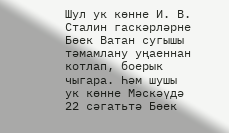Шул ук көнне И. В. Сталин гаскәрләрне Бөек Ватан сугышы тәмамлану уңаеннан котлап, боерык чыгара. Һәм шушы ук көнне Мәскәүдә 22 сәгатьтә Бөек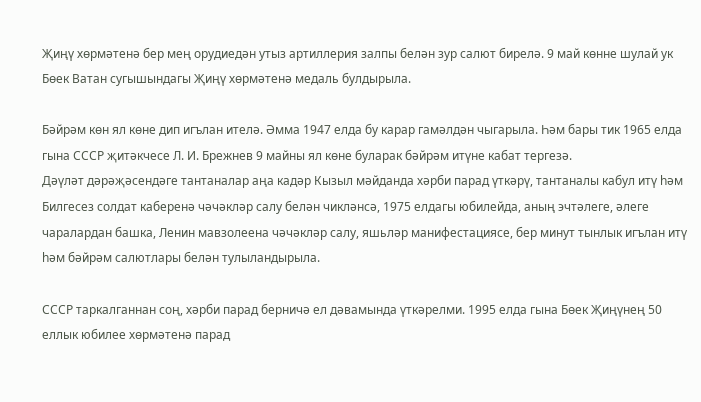Җиңү хөрмәтенә бер мең орудиедән утыз артиллерия залпы белән зур салют бирелә. 9 май көнне шулай ук Бөек Ватан сугышындагы Җиңү хөрмәтенә медаль булдырыла.

Бәйрәм көн ял көне дип игълан ителә. Әмма 1947 елда бу карар гамәлдән чыгарыла. Һәм бары тик 1965 елда гына СССР җитәкчесе Л. И. Брежнев 9 майны ял көне буларак бәйрәм итүне кабат тергезә.
Дәүләт дәрәҗәсендәге тантаналар аңа кадәр Кызыл мәйданда хәрби парад үткәрү, тантаналы кабул итү һәм Билгесез солдат каберенә чәчәкләр салу белән чикләнсә, 1975 елдагы юбилейда, аның эчтәлеге, әлеге чаралардан башка, Ленин мавзолеена чәчәкләр салу, яшьләр манифестациясе, бер минут тынлык игълан итү һәм бәйрәм салютлары белән тулыландырыла.

СССР таркалганнан соң, хәрби парад берничә ел дәвамында үткәрелми. 1995 елда гына Бөек Җиңүнең 50 еллык юбилее хөрмәтенә парад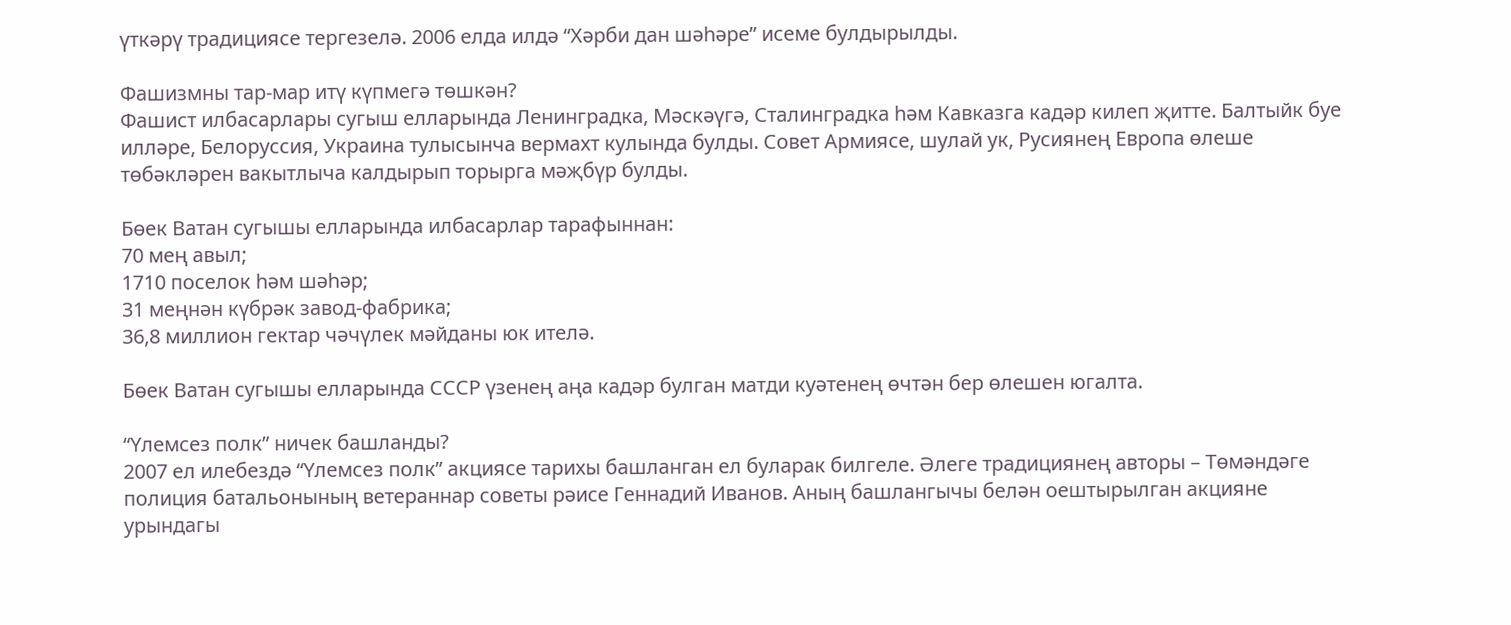үткәрү традициясе тергезелә. 2006 елда илдә “Хәрби дан шәһәре” исеме булдырылды.

Фашизмны тар-мар итү күпмегә төшкән?
Фашист илбасарлары сугыш елларында Ленинградка, Мәскәүгә, Сталинградка һәм Кавказга кадәр килеп җитте. Балтыйк буе илләре, Белоруссия, Украина тулысынча вермахт кулында булды. Совет Армиясе, шулай ук, Русиянең Европа өлеше төбәкләрен вакытлыча калдырып торырга мәҗбүр булды.

Бөек Ватан сугышы елларында илбасарлар тарафыннан:
70 мең авыл;
1710 поселок һәм шәһәр;
31 меңнән күбрәк завод-фабрика;
36,8 миллион гектар чәчүлек мәйданы юк ителә.

Бөек Ватан сугышы елларында СССР үзенең аңа кадәр булган матди куәтенең өчтән бер өлешен югалта.

“Үлемсез полк” ничек башланды?
2007 ел илебездә “Үлемсез полк” акциясе тарихы башланган ел буларак билгеле. Әлеге традициянең авторы – Төмәндәге полиция батальонының ветераннар советы рәисе Геннадий Иванов. Аның башлангычы белән оештырылган акцияне урындагы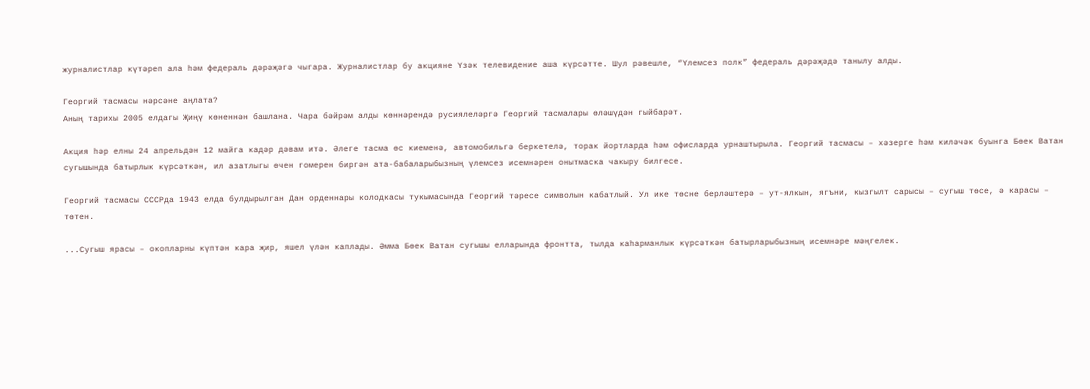журналистлар күтәреп ала һәм федераль дәрәҗәгә чыгара. Журналистлар бу акцияне Үзәк телевидение аша күрсәтте. Шул рәвешле, “Үлемсез полк” федераль дәрәҗәдә танылу алды.

Георгий тасмасы нәрсәне аңлата?
Аның тарихы 2005 елдагы Җиңү көненнән башлана. Чара бәйрәм алды көннәрендә русиялеләргә Георгий тасмалары өләшүдән гыйбарәт.

Акция һәр елны 24 апрельдән 12 майга кадәр дәвам итә. Әлеге тасма өс киеменә, автомобильгә беркетелә, торак йортларда һәм офисларда урнаштырыла. Георгий тасмасы – хәзерге һәм киләчәк буынга Бөек Ватан сугышында батырлык күрсәткән, ил азатлыгы өчен гомерен биргән ата-бабаларыбызның үлемсез исемнәрен онытмаска чакыру билгесе.

Георгий тасмасы СССРда 1943 елда булдырылган Дан орденнары колодкасы тукымасында Георгий тәресе символын кабатлый. Ул ике төсне берләштерә – ут-ялкын, ягъни, кызгылт сарысы – сугыш төсе, ә карасы – төтен.

...Сугыш ярасы – окопларны күптән кара җир, яшел үлән каплады. Әмма Бөек Ватан сугышы елларында фронтта, тылда каһарманлык күрсәткән батырларыбызның исемнәре мәңгелек.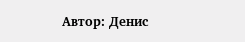Автор: Денис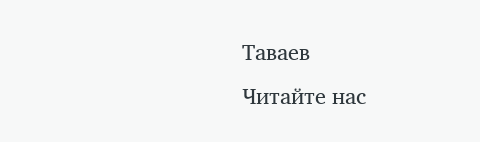Таваев
Читайте нас